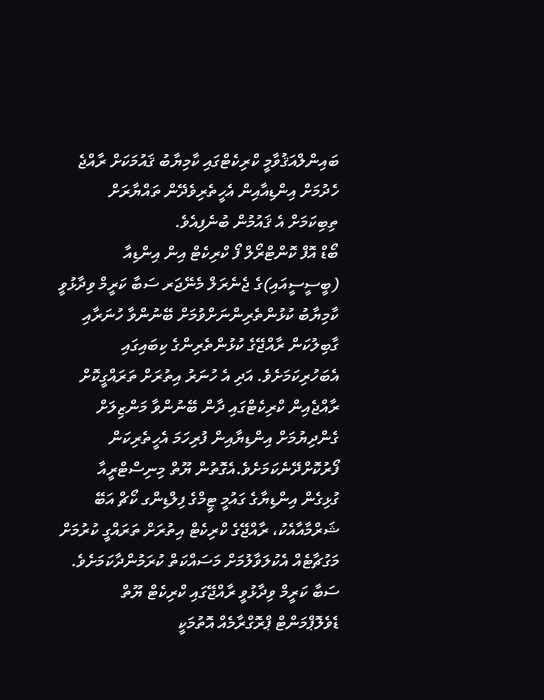ބައިންލްއަޤުވާމީ ކްރިކެޓްގައި ކާމިޔާބު ޤައުމަކަށް ރާއްޖެ ހެދުމަށް އިންޑިއާއިން އެހީތެރިވެދޭން ތައްޔާރަށް ތިބިކަމަށް އެ ޤައުމުން ބުނެފިއެވެ.
ބޯޑް އޮފް ކޮންޓްރޯލް ފޯ ކްރިކެޓް އިން އިންޑިއާ (ބީސީސީއައި)ގެ ޖެނެރަލް މެނޭޖަރ ސަބާ ކަރީމް ވިދާޅުވީ ކާމިޔާބު ކުޅުންތެރިންނަށްވުމަށް ބޭނުންވާ ހުނަރާއި ގާބިލުކަން ރާއްޖޭގެ ކުޅުންތެރިންގެ ކިބައިގައި އެބަހުރިކަމަށެވެ. އަދި އެ ހުނަރު އިތުރަށް ތަރައްގީކޮށް ރާއްޖެއިން ކްރިކެޓްގައި ދާން ބޭނުންވާ މަންޒިލަށް ގެންދިޔުމަށް އިންޑިޔާއިން ފުރިހަމަ އެހީތެރިކަން ފޯރުކޮށްދޭނެކަމަށެވެ.އެގޮތުން ޔޫތް މިނިސްޓްރީއާ ގުޅިގެން އިންޑިޔާގެ ގައުމީ ޓީމްގެ ފިލްޑިންގ ކޯޗް އަބޭ ޝަރްމާއާއެކު، ރާއްޖޭގެ ކްރިކެޓް އިތުރަށް ތަރައްގީ ކުރުމަށް މަގުޗާޓެއް އެކުލަވާލުމަށް މަސައްކަތް ކުރަމުންދާކަމަށެވެ.
ސަބާ ކަރީމް ވިދާޅުވީ ރާއްޖޭގައި ކްރިކެޓް ޔޫތް ޑެވެލޮޕްމަންޓް ޕްރޮގްރާމެއް އޮތުމަކީ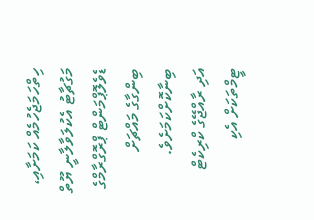ހިތްހަމަޖެހުމެއް ކަމަށާއި، މަގުޗާޓު އެކުލަވާލާނީ ޔޫތް ޑެވެލޮޕްމަންޓް ޕްރޮގްރާމްގެ ބިންގާގެ މައްޗަށް ބިނާކޮށްކަމަށެވެ.
އަދި ރާއްޖޭގެ ކްރިކެޓް ޓީމްތަކަށް އެކި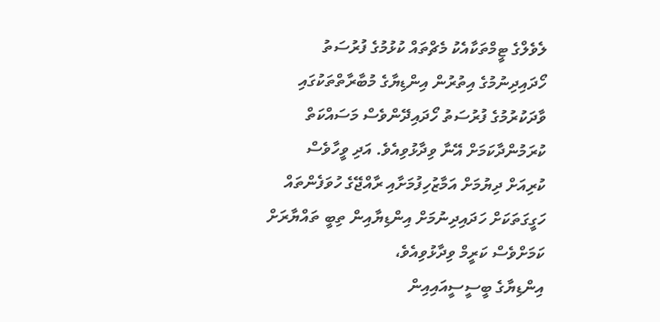ލެވެލްގެ ޓީމްތަކާއެކު މެޗްތައް ކުޅުމުގެ ފުރުސަތު ހޯދައިދިނުމުގެ އިތުރުން އިންޑިޔާގެ މުބާރާތްތަކުގައި ވާދަކުރުމުގެ ފުރުސަތު ހޯދައިދޭންވެސް މަސައްކަތް ކުރަމުންދާކަމަށް އޭނާ ވިދާޅުވިއެވެ. އަދި ވީހާވެސް ކުރިއަށް ދިޔުމަށް އަމާޒުހިފުމަށާއި ރާއްޖޭގެ ހުވަފެންތައް ހަގީގަތަކަށް ހަދައިދިނުމަށް އިންޑިޔާއިން ތިބީ ތައްޔާރަށް ކަމަށްވެސް ކަރީމް ވިދާޅުވިއެވެ،
އިންޑިޔާގެ ބީސީސީއައިއިން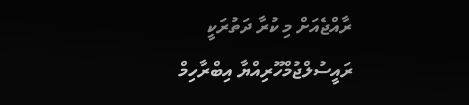ރާއްޖެއަށް މި ކުރާ ދަތުރަކީ ރައީސުލްޖުމްހޫރިއްޔާ އިބްރާހިމް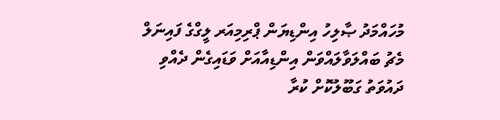މުހައްމަދު ޞާލިހު އިންޑިޔަން ޕްރިމިއަރ ލީގްގެ ފައިނަލް މެޗު ބައްލަވާލައްވަން އިންޑިއާއަށް ވަޑައިގެން ދެއްވި ދައުވަތު ގަބޫލުކޮށް ކުރާ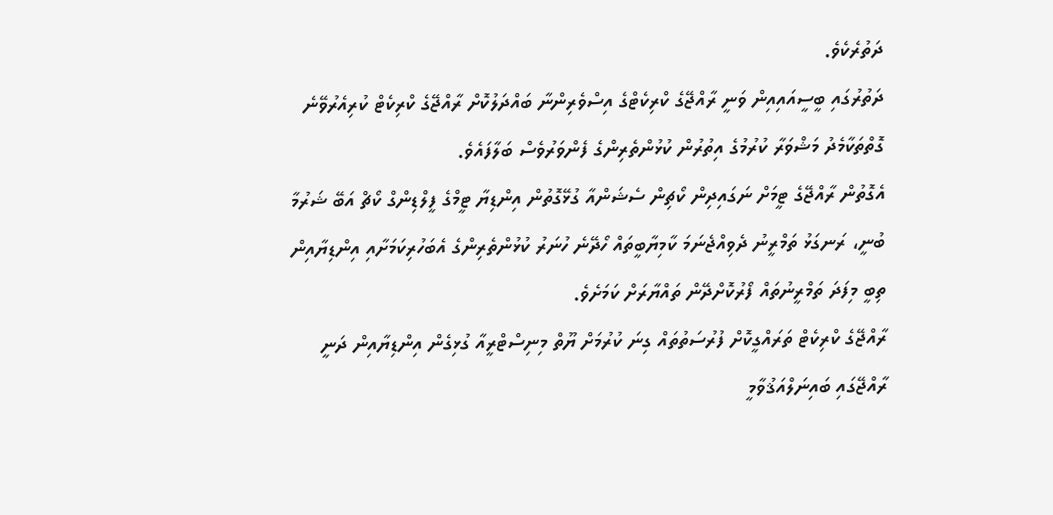ދަތުރެކެވެ.
ދަތުރުގައި ބީސީއައިއިން ވަނީ ރާއްޖޭގެ ކްރިކެޓްގެ އިސްވެރިންނާ ބައްދަލުކޮށް ރާއްޖޭގެ ކްރިކެޓް ކުރިއެރުވޭނެ ގޮތްތަކާމެދު މަޝްވަރާ ކުރުމުގެ އިތުރުން ކުޅުންތެރިންގެ ފެންވަރުވެސް ބަލާފައެވެ.
އެގޮތުން ރާއްޖޭގެ ޓީމަށް ނަގައިދިން ކޯޗިން ސެޝަންއާ ގުޅޭގޮތުން އިންޑިޔާ ޓީމްގެ ފީލްޑިންގް ކޯޗް އަބޭ ޝަރުމާ ބުނީ، ރަނގަޅު ތަމްރީނު ދެވިއްޖެނަމަ ކާމިޔާބީތައް ހޯދޭނެ ހުނަރު ކުޅުންތެރިންގެ އެބަހުރިކަމަށާއި އިންޑިޔާއިން ތިބީ މިފަދަ ތަމްރީނުތައް ފޯރުކޮށްދޭން ތައްޔާރަށް ކަމަށެވެ.
ރާއްޖޭގެ ކްރިކެޓް ތަރައްގީކޮށް ފުރުސަތުތައް ގިނަ ކުރުމަށް ޔޫތް މިނިސްޓްރީއާ ގުޅިގެން އިންޑިޔާއިން ދަނީ ރާއްޖޭގައި ބައިނަލްއަޤުވާމީ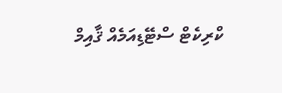ކްރިކެޓް ސްޓޭޑިއަމެއް ޤާއިމް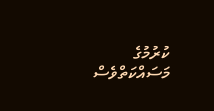ކުރުމުގެ މަސައްކަތްވެސް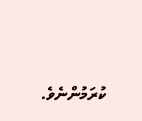ކުރަމުންނެވެ.